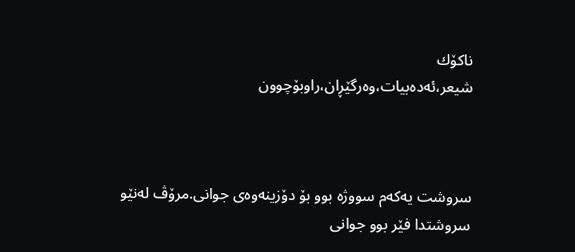ناكۆك
شیعر،ئه‌ده‌بیات،وه‌رگێڕان،راوبۆچوون



سروشت یه‌كه‌م سووژه‌ بوو بۆ دۆزینه‌وه‌ی‌ جوانی‌.مرۆڤ له‌نێو سروشتدا فێر بوو جوانی‌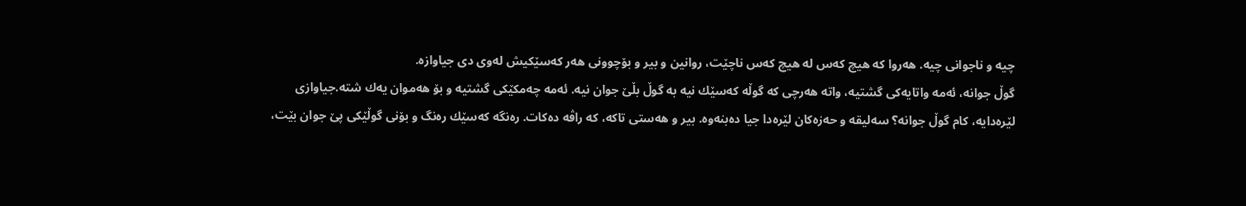چیه‌ و ناجوانی‌ چیه‌. هه‌روا كه‌ هیچ كه‌س له‌ هیچ كه‌س ناچێت، روانین و بیر و بۆچوونی‌ هه‌ر كه‌سێكیش له‌وی‌ دی‌ جیاوازه‌.
گوڵ‌ جوانه‌، ئه‌مه‌ واتایه‌كی‌ گشتیه‌، واته‌ هه‌رچی‌ كه‌ گوڵه‌ كه‌سێك نیه‌ به‌ گوڵ‌ بڵێ‌ جوان نیه‌. ئه‌مه‌ چه‌مكێكی‌ گشتیه‌ و بۆ هه‌موان یه‌ك شته‌.جیاوازی‌ لێره‌دایه‌، كام گوڵ‌ جوانه‌؟ سه‌لیقه‌ و حه‌زه‌كان لێره‌دا جیا ده‌بنه‌وه‌. بیر و هه‌ستی‌ تاكه‌، كه‌ راڤه‌ ده‌كات. ره‌نگه‌ كه‌سێك ره‌نگ و بۆنی‌ گوڵێكی‌ پێ‌ جوان بێت،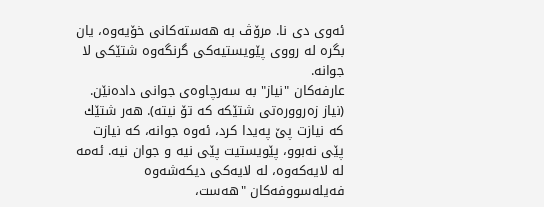ئه‌وی‌ دی‌ نا. مرۆڤ به‌ هه‌سته‌كانی‌ خۆیه‌وه‌، یان بگره‌ له‌ رووی‌ پێویستیه‌كی‌ گرنگه‌وه‌ شتێكی‌ لا جوانه‌.
عارفه‌كان "نیاز" به‌ سه‌رچاوه‌ی‌ جوانی‌ داده‌نێن. (نیاز زه‌رووره‌تی‌ شتێكه‌ كه‌ تۆ نیته‌). هه‌ر شتێك كه‌ نیازت پێ‌ په‌یدا كرد، ئه‌وه‌ جوانه‌، كه‌ نیازت پێی‌ نه‌بوو، پێویستیت پێی‌ نیه‌ و جوان نیه‌. ئه‌مه‌ له‌ لایه‌كه‌وه‌، له‌ لایه‌كی‌ دیكه‌شه‌وه‌ فه‌یله‌سووفه‌كان "هه‌ست،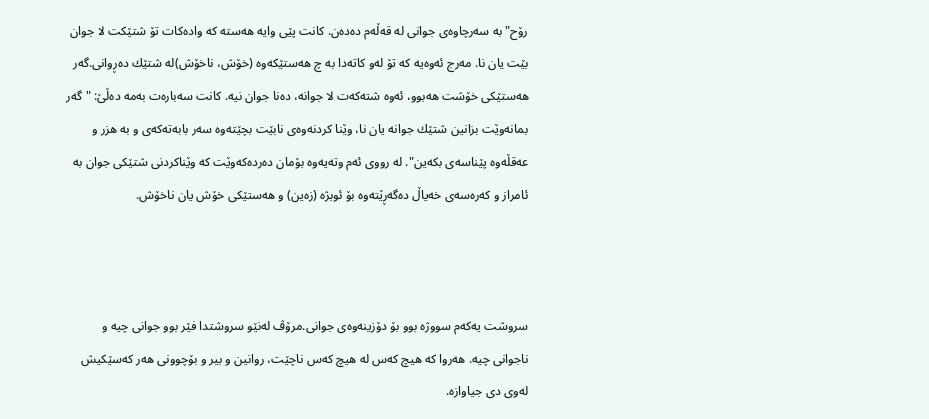رۆح"به‌ سه‌رچاوه‌ی‌ جوانی‌ له‌ قه‌ڵه‌م ده‌ده‌ن. كانت پێی‌ وایه‌ هه‌سته‌ كه‌ واده‌كات تۆ شتێكت لا جوان بێت یان نا. مه‌رج ئه‌وه‌یه‌ كه‌ تۆ له‌و كاته‌دا به‌ چ هه‌ستێكه‌وه‌ (خۆش، ناخۆش)له‌ شتێك ده‌ڕوانی‌.گه‌ر هه‌ستێكی‌ خۆشت هه‌بوو، ئه‌وه‌ شته‌كه‌ت لا جوانه‌، ده‌نا جوان نیه‌. كانت سه‌باره‌ت به‌مه‌ ده‌ڵێ‌: "گه‌ر بمانه‌وێت بزانین شتێك جوانه‌ یان نا، وێنا كردنه‌وه‌ی‌ نابێت بچێته‌وه‌ سه‌ر بابه‌ته‌كه‌ی‌ و به‌ هزر و عه‌قڵه‌وه‌ پێناسه‌ی‌ بكه‌ین". له‌ رووی‌ ئه‌م وته‌یه‌وه‌ بۆمان ده‌رده‌كه‌وێت كه‌ وێناكردنی‌ شتێكی‌ جوان به‌ ئامراز و كه‌ره‌سه‌ی‌ خه‌یاڵ‌ ده‌گه‌ڕێته‌وه‌ بۆ ئوبژه‌ (زه‌ین) و هه‌ستێكی‌ خۆش یان ناخۆش.



سروشت یه‌كه‌م سووژه‌ بوو بۆ دۆزینه‌وه‌ی‌ جوانی‌.مرۆڤ له‌نێو سروشتدا فێر بوو جوانی‌ چیه‌ و ناجوانی‌ چیه‌. هه‌روا كه‌ هیچ كه‌س له‌ هیچ كه‌س ناچێت، روانین و بیر و بۆچوونی‌ هه‌ر كه‌سێكیش له‌وی‌ دی‌ جیاوازه‌.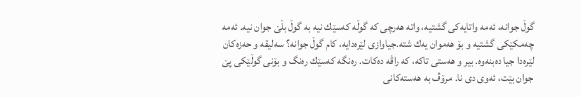گوڵ‌ جوانه‌، ئه‌مه‌ واتایه‌كی‌ گشتیه‌، واته‌ هه‌رچی‌ كه‌ گوڵه‌ كه‌سێك نیه‌ به‌ گوڵ‌ بڵێ‌ جوان نیه‌. ئه‌مه‌ چه‌مكێكی‌ گشتیه‌ و بۆ هه‌موان یه‌ك شته‌.جیاوازی‌ لێره‌دایه‌، كام گوڵ‌ جوانه‌؟ سه‌لیقه‌ و حه‌زه‌كان لێره‌دا جیا ده‌بنه‌وه‌. بیر و هه‌ستی‌ تاكه‌، كه‌ راڤه‌ ده‌كات. ره‌نگه‌ كه‌سێك ره‌نگ و بۆنی‌ گوڵێكی‌ پێ‌ جوان بێت، ئه‌وی‌ دی‌ نا. مرۆڤ به‌ هه‌سته‌كانی‌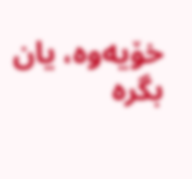خۆیه‌وه‌، یان بگره‌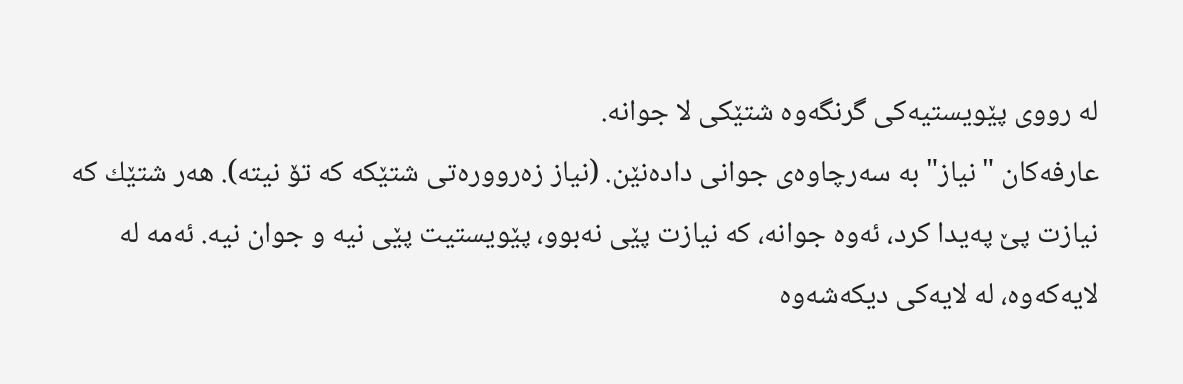له‌ رووی‌ پێویستیه‌كی‌ گرنگه‌وه‌ شتێكی‌ لا جوانه‌.
عارفه‌كان "نیاز" به‌ سه‌رچاوه‌ی‌ جوانی‌ داده‌نێن. (نیاز زه‌رووره‌تی‌ شتێكه‌ كه‌ تۆ نیته‌). هه‌ر شتێك كه‌ نیازت پێ‌ په‌یدا كرد، ئه‌وه‌ جوانه‌، كه‌ نیازت پێی‌ نه‌بوو، پێویستیت پێی‌ نیه‌ و جوان نیه‌. ئه‌مه‌ له‌ لایه‌كه‌وه‌، له‌ لایه‌كی‌ دیكه‌شه‌وه‌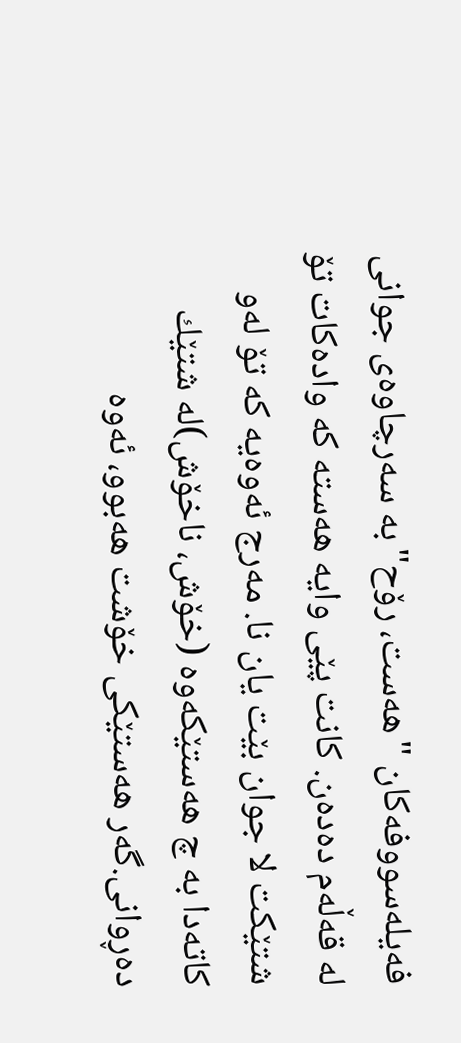فه‌یله‌سووفه‌كان "هه‌ست، رۆح"به‌ سه‌رچاوه‌ی‌ جوانی‌ له‌ قه‌ڵه‌م ده‌ده‌ن. كانت پێی‌ وایه‌ هه‌سته‌ كه‌ واده‌كات تۆ شتێكت لا جوان بێت یان نا. مه‌رج ئه‌وه‌یه‌ كه‌ تۆ له‌و كاته‌دا به‌ چ هه‌ستێكه‌وه‌ (خۆش، ناخۆش)له‌ شتێك ده‌ڕوانی‌.گه‌ر هه‌ستێكی‌ خۆشت هه‌بوو، ئه‌وه‌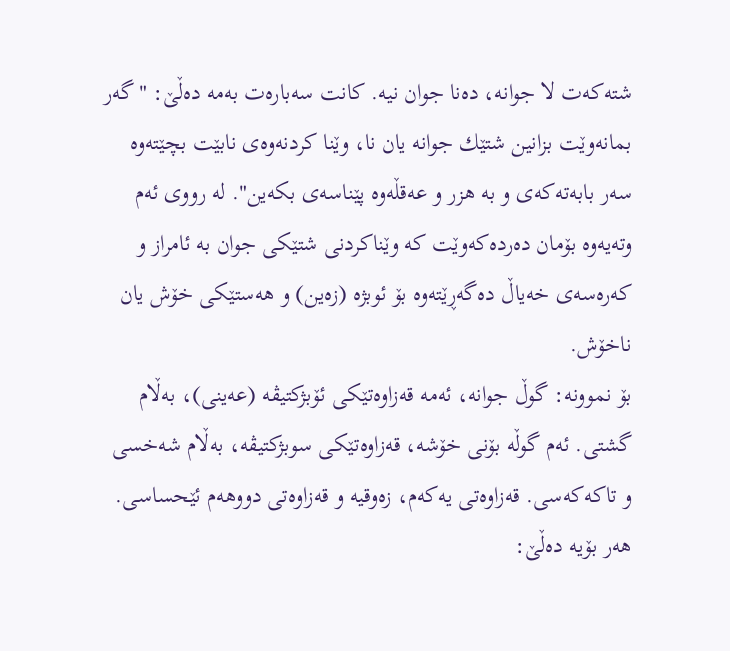شته‌كه‌ت لا جوانه‌، ده‌نا جوان نیه‌. كانت سه‌باره‌ت به‌مه‌ ده‌ڵێ‌: "گه‌ر بمانه‌وێت بزانین شتێك جوانه‌ یان نا، وێنا كردنه‌وه‌ی‌ نابێت بچێته‌وه‌ سه‌ر بابه‌ته‌كه‌ی‌ و به‌ هزر و عه‌قڵه‌وه‌ پێناسه‌ی‌ بكه‌ین". له‌ رووی‌ ئه‌م وته‌یه‌وه‌ بۆمان ده‌رده‌كه‌وێت كه‌ وێناكردنی‌ شتێكی‌ جوان به‌ ئامراز و كه‌ره‌سه‌ی‌ خه‌یاڵ‌ ده‌گه‌ڕێته‌وه‌ بۆ ئوبژه‌ (زه‌ین) و هه‌ستێكی‌ خۆش یان ناخۆش.
بۆ نموونه‌: گوڵ‌ جوانه‌، ئه‌مه‌ قه‌زاوه‌تێكی‌ ئۆبژكتیڤه‌ (عه‌ینی‌)، به‌ڵام گشتی‌. ئه‌م گوڵه‌ بۆنی‌ خۆشه‌، قه‌زاوه‌تێكی‌ سوبژكتیڤه‌، به‌ڵام شه‌خسی‌ و تاكه‌كه‌سی‌. قه‌زاوه‌تی‌ یه‌كه‌م، زه‌وقیه‌ و قه‌زاوه‌تی‌ دووهه‌م ئێحساسی‌. هه‌ر بۆیه‌ ده‌ڵێ‌: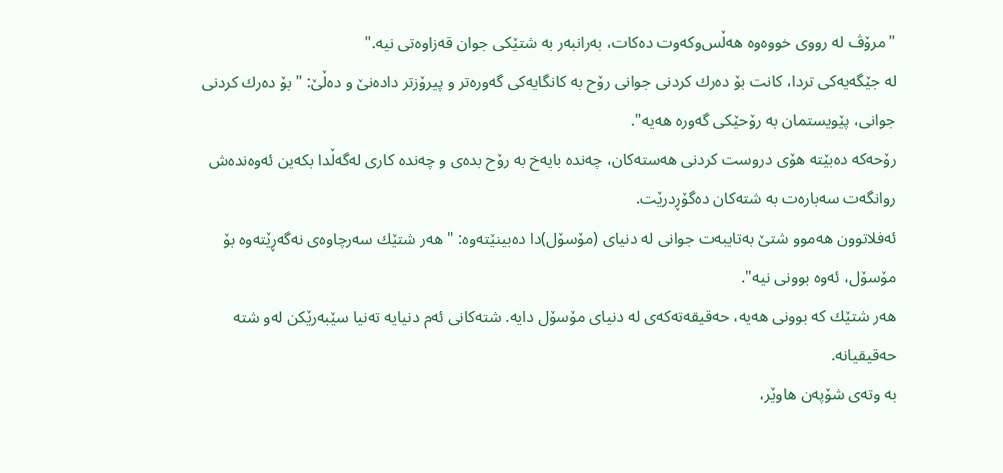"مرۆڤ له‌ رووی‌ خووه‌وه‌ هه‌ڵس‌وكه‌وت ده‌كات، به‌رانبه‌ر به‌ شتێكی‌ جوان قه‌زاوه‌تی‌ نیه‌."
له‌ جێگه‌یه‌كی‌ تردا، كانت بۆ ده‌رك كردنی‌ جوانی‌ رۆح به‌ كانگایه‌كی‌ گه‌وره‌تر و پیرۆزتر داده‌نێ‌ و ده‌ڵێ‌: "بۆ ده‌رك كردنی‌ جوانی‌، پێویستمان به‌ رۆحێكی‌ گه‌وره‌ هه‌یه‌".
رۆحه‌كه‌ ده‌بێته‌ هۆی‌ دروست كردنی‌ هه‌سته‌كان، چه‌نده‌ بایه‌خ به‌ رۆح بده‌ی‌ و چه‌نده‌ كاری‌ له‌گه‌ڵدا بكه‌ین ئه‌وه‌نده‌ش روانگه‌ت سه‌باره‌ت به‌ شته‌كان ده‌گۆڕدرێت.
ئه‌فلاتوون هه‌موو شتێ‌ به‌تایبه‌ت جوانی‌ له‌ دنیای‌ (مۆسۆل)دا ده‌بینێته‌وه‌: "هه‌ر شتێك سه‌رچاوه‌ی‌ نه‌گه‌ڕێته‌وه‌ بۆ مۆسۆل، ئه‌وه‌ بوونی‌ نیه‌".
هه‌ر شتێك كه‌ بوونی‌ هه‌یه‌، حه‌قیقه‌ته‌كه‌ی‌ له‌ دنیای‌ مۆسۆل دایه‌. شته‌كانی‌ ئه‌م دنیایه‌ ته‌نیا سێبه‌رێكن له‌و شته‌ حه‌قیقیانه‌.
به‌ وته‌ی‌ شۆپه‌ن هاوێر،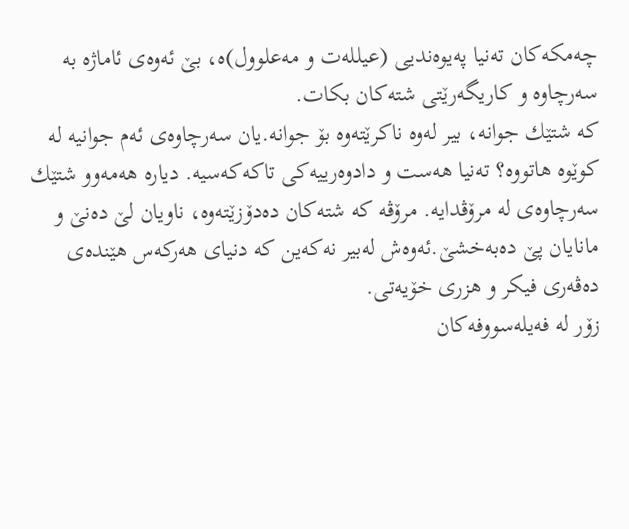چه‌مكه‌كان ته‌نیا په‌یوه‌ندیی‌ (عیلله‌ت و مه‌علوول)ه‌، بێ‌ ئه‌وه‌ی‌ ئاماژه‌ به‌ سه‌رچاوه‌ و كاریگه‌رێتی‌ شته‌كان بكات.
كه‌ شتێك جوانه‌، بیر له‌وه‌ ناكرێته‌وه‌ بۆ جوانه‌.یان سه‌رچاوه‌ی‌ ئه‌م جوانیه‌ له‌ كوێوه‌ هاتووه‌؟ ته‌نیا هه‌ست و دادوه‌رییه‌كی‌ تاكه‌كه‌سیه‌. دیاره‌ هه‌مه‌وو شتێك سه‌رچاوه‌ی‌ له‌ مرۆڤدایه‌. مرۆڤه‌ كه‌ شته‌كان ده‌دۆزێته‌وه‌، ناویان لێ‌ ده‌نێ‌ و مانایان پێ‌ ده‌به‌خشێ‌.ئه‌وه‌ش له‌بیر نه‌كه‌ین كه‌ دنیای‌ هه‌ركه‌س هێنده‌ی‌ ده‌ڤه‌ری‌ فیكر و هزری‌ خۆیه‌تی‌.
زۆر له‌ فه‌یله‌سووفه‌كان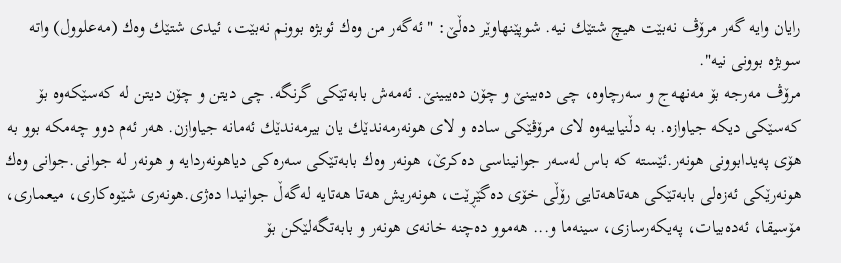رایان وایه‌ گه‌ر مرۆڤ نه‌بێت هیچ شتێك نیه‌. شوپێنهاوێر ده‌ڵێ‌: "ئه‌گه‌ر من وه‌ك ئوبژه‌ بوونم نه‌بێت، ئیدی‌ شتێك وه‌ك (مه‌علوول) واته‌ سوبژه‌ بوونی‌ نیه‌".
مرۆڤ مه‌رجه‌ بۆ مه‌نهه‌ج و سه‌رچاوه‌، چی‌ ده‌بینێ‌ و چۆن ده‌یبینێ‌. ئه‌مه‌ش بابه‌تێكی‌ گرنگه‌. چی‌ دیتن و چۆن دیتن له‌ كه‌سێكه‌وه‌ بۆ كه‌سێكی‌ دیكه‌ جیاوازه‌. به‌ دڵنیاییه‌وه‌ لای‌ مرۆڤێكی‌ ساده‌ و لای‌ هونه‌رمه‌ندێك یان بیرمه‌ندێك ئه‌مانه‌ جیاوازن. هه‌ر ئه‌م دوو چه‌مكه‌ بوو به‌ هۆی‌ په‌یدابوونی‌ هونه‌ر.ئێسته‌ كه‌ باس له‌سه‌ر جوانیناسی‌ ده‌كرێ‌، هونه‌ر وه‌ك بابه‌تێكی‌ سه‌ره‌كی‌ دیاهونه‌ردایه‌ و هونه‌ر له‌ جوانی‌.جوانی‌ وه‌ك هونه‌رێكی‌ ئه‌زه‌لی‌ بابه‌تێكی‌ هه‌تاهه‌تایی‌ رۆڵی‌ خۆی‌ ده‌گێڕێت، هونه‌ریش هه‌تا هه‌تایه‌ له‌گه‌ڵ‌ جوانیدا ده‌ژی‌.هونه‌ری‌ شێوه‌كاری‌، میعماری‌، مۆسیقا، ئه‌ده‌بیات، په‌یكه‌رسازی‌، سینه‌ما و... هه‌موو ده‌چنه‌ خانه‌ی‌ هونه‌ر و بابه‌تگه‌لێكن بۆ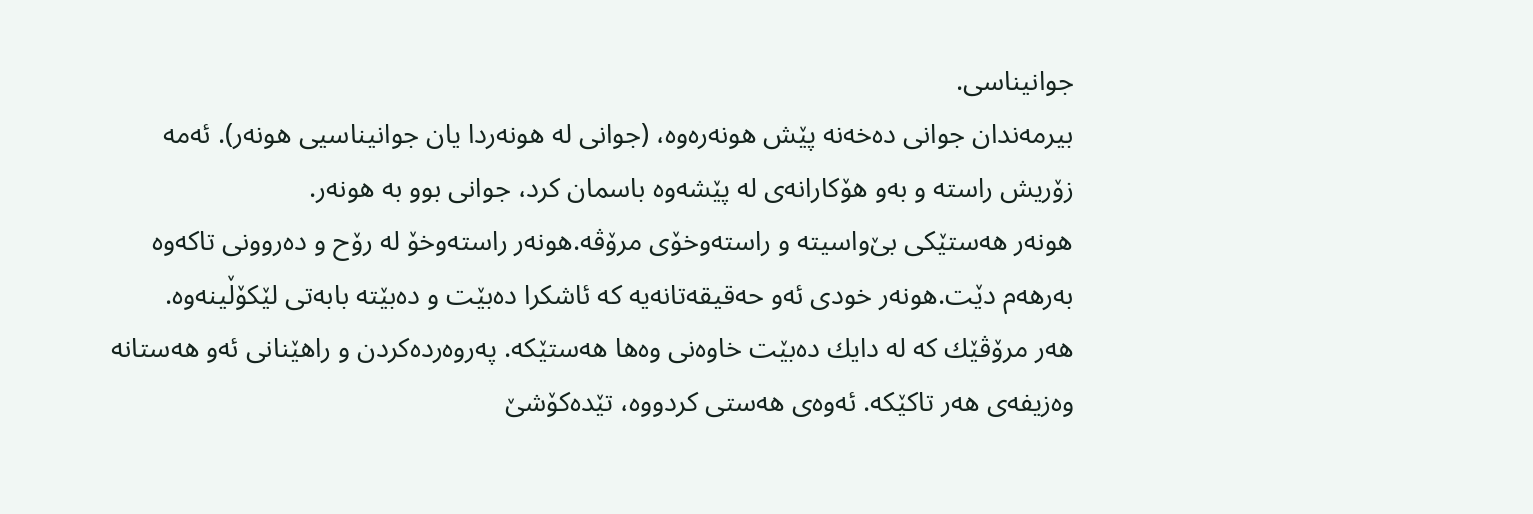جوانیناسی‌.
بیرمه‌ندان جوانی‌ ده‌خه‌نه‌ پێش هونه‌ره‌وه‌، (جوانی‌ له‌ هونه‌ردا یان جوانیناسیی‌ هونه‌ر). ئه‌مه‌ زۆریش راسته‌ و به‌و هۆكارانه‌ی‌ له‌ پێشه‌وه‌ باسمان كرد، جوانی‌ بوو به‌ هونه‌ر.
هونه‌ر هه‌ستێكی‌ بێ‌واسیته‌ و راسته‌وخۆی‌ مرۆڤه‌.هونه‌ر راسته‌وخۆ له‌ رۆح و ده‌روونی‌ تاكه‌وه‌ به‌رهه‌م دێت.هونه‌ر خودی‌ ئه‌و حه‌قیقه‌تانه‌یه‌ كه‌ ئاشكرا ده‌بێت و ده‌بێته‌ بابه‌تی‌ لێكۆڵینه‌وه‌.
هه‌ر مرۆڤێك كه‌ له‌ دایك ده‌بێت خاوه‌نی‌ وه‌ها هه‌ستێكه‌. په‌روه‌رده‌كردن و راهێنانی‌ ئه‌و هه‌ستانه‌ وه‌زیفه‌ی‌ هه‌ر تاكێكه‌. ئه‌وه‌ی‌ هه‌ستی‌ كردووه‌، تێده‌كۆشێ‌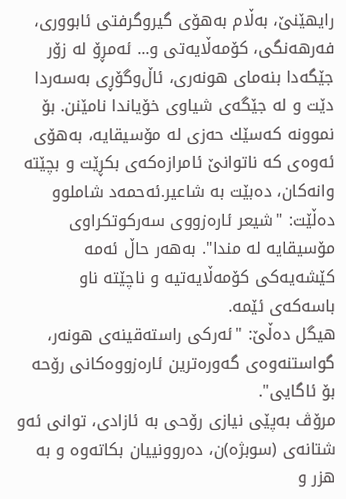رایهێنێ‌، به‌ڵام به‌هۆی‌ گیروگرفتی‌ ئابووری‌، فه‌رهه‌نگی‌، كۆمه‌ڵایه‌تی‌ و... ئه‌مڕۆ له‌ زۆر جێگه‌دا بنه‌مای‌ هونه‌ری‌، ئاڵ‌‌وگۆڕی‌ به‌سه‌ردا دێت و له‌ جێگه‌ی‌ شیاوی‌ خۆیاندا نامێنن. بۆ نموونه‌ كه‌سێك حه‌زی‌ له‌ مۆسیقایه‌، به‌هۆی‌ ئه‌وه‌ی‌ كه‌ ناتوانێ‌ ئامرازه‌كه‌ی‌ بكڕێت و بچێته‌ وانه‌كان، ده‌بێت به‌ شاعیر.ئه‌حمه‌د شاملوو ده‌ڵێت: "شیعر ئاره‌زووی‌ سه‌ركوتكراوی‌ مۆسیقایه‌ له‌ مندا". به‌هه‌ر حاڵ‌ ئه‌مه‌ كێشه‌یه‌كی‌ كۆمه‌ڵایه‌تیه‌ و ناچێته‌ ناو باسه‌كه‌ی‌ ئێمه‌.
هیگل ده‌ڵێ‌: "ئه‌ركی‌ راسته‌قینه‌ی‌ هونه‌ر، گواستنه‌وه‌ی‌ گه‌وره‌ترین ئاره‌زووه‌كانی‌ رۆحه‌ بۆ ئاگایی‌".
مرۆڤ به‌پێی‌ نیازی‌ رۆحی‌ به‌ ئازادی‌، توانی‌ ئه‌و شتانه‌ی‌ (سوبژه‌)ن، ده‌روونییان بكاته‌وه‌ و به‌ هزر و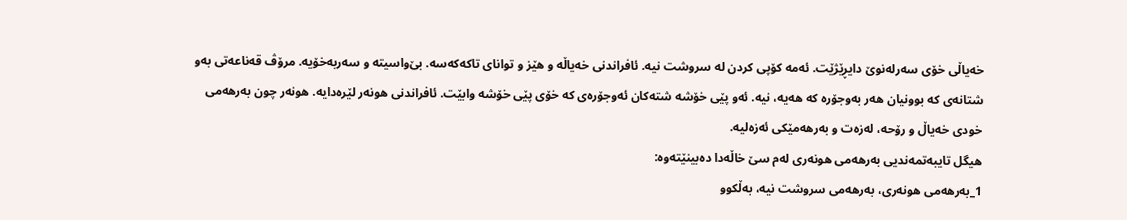خه‌یاڵی‌ خۆی‌ سه‌رله‌نوێ‌ دایڕێژێت. ئه‌مه‌ كۆپی‌ كردن له‌ سروشت نیه‌. ئافراندنی‌ خه‌یاڵه‌ و هێز و توانای‌ تاكه‌كه‌سه‌. بێ‌واسیته‌ و سه‌ربه‌خۆیه‌. مرۆڤ قه‌ناعه‌تی‌ به‌و شتانه‌ی‌ كه‌ بوونیان هه‌ر به‌وجۆره‌ كه‌ هه‌یه‌، نیه‌. ئه‌و پێی‌ خۆشه‌ شته‌كان ئه‌وجۆره‌ی‌ كه‌ خۆی‌ پێی‌ خۆشه‌ وابێت. ئافراندنی‌ هونه‌ر لێره‌دایه‌. هونه‌ر چون به‌رهه‌می‌ خودی‌ خه‌یاڵ‌ و رۆحه‌، له‌زه‌ت و به‌رهه‌مێكی‌ ئه‌زه‌لیه‌.
هیگل تایبه‌تمه‌ندیی‌ به‌رهه‌می‌ هونه‌ری‌ له‌م سێ‌ خاڵه‌دا ده‌بینێته‌وه‌:
1_به‌رهه‌می‌ هونه‌ری‌، به‌رهه‌می‌ سروشت نیه‌، به‌ڵكوو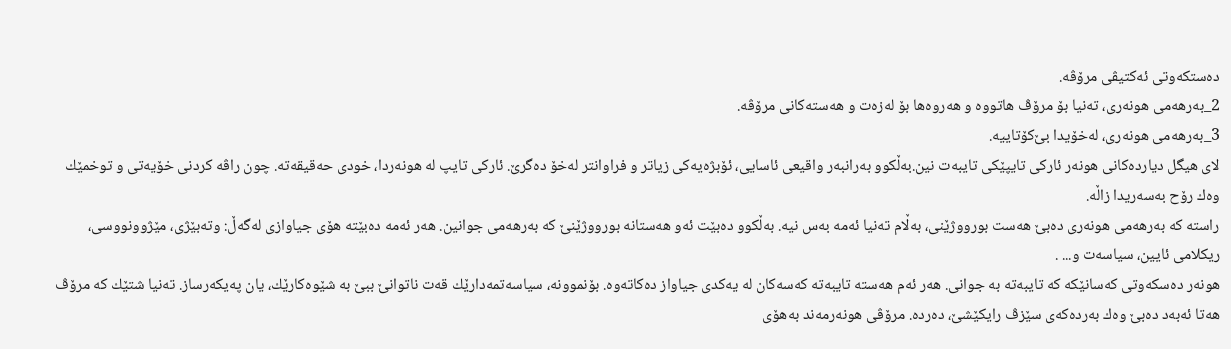ده‌ستكه‌وتی‌ ئه‌كتیڤی‌ مرۆڤه‌.
2_به‌رهه‌می‌ هونه‌ری‌، ته‌نیا بۆ مرۆڤ هاتووه‌ و هه‌روه‌ها بۆ له‌زه‌ت و هه‌سته‌كانی‌ مرۆڤه‌.
3_به‌رهه‌می‌ هونه‌ری‌، له‌خۆیدا بێ‌كۆتاییه‌.
لای‌ هیگل دیارده‌كانی‌ هونه‌ر ئاركی‌ تایپێكی‌ تایبه‌ت نین.به‌ڵكوو به‌رانبه‌ر واقیعی‌ ئاسایی‌، ئۆبژه‌یه‌كی‌ زیاتر و فراوانتر له‌خۆ ده‌گرێ‌. ئاركی‌ تایپ له‌ هونه‌ردا، خودی‌ حه‌قیقه‌ته‌. چون راڤه‌ كردنی‌ خۆیه‌تی‌ و توخمێك وه‌ك رۆح به‌سه‌ریدا زاڵه‌.
راسته‌ كه‌ به‌رهه‌می‌ هونه‌ری‌ ده‌بێ‌ هه‌ست بورووژێنی‌، به‌ڵام ته‌نیا ئه‌مه‌ به‌س نیه‌. به‌ڵكوو ده‌بێت ئه‌و هه‌ستانه‌ بورووژێنێ‌ كه‌ به‌رهه‌می‌ جوانین. هه‌ر ئه‌مه‌ ده‌بێته‌ هۆی‌ جیاوازی‌ له‌گه‌ڵ‌: وته‌بێژی‌، مێژوونووسی‌، ریكلامی‌ ئایین، سیاسه‌ت و... .
هونه‌ر ده‌سكه‌وتی‌ كه‌سانێكه‌ كه‌ تایبه‌ته‌ به‌ جوانی‌. هه‌ر ئه‌م هه‌سته‌ تایبه‌ته‌ كه‌سه‌كان له‌ یه‌كدی‌ جیاواز ده‌كاته‌وه‌. بۆنموونه‌، سیاسه‌تمه‌دارێك قه‌ت ناتوانێ‌ ببێ‌ به‌ شێوه‌كارێك، یان په‌یكه‌رساز. ته‌نیا شتێك كه‌ مرۆڤ هه‌تا ئه‌به‌د ده‌بێ‌ وه‌ك به‌رده‌كه‌ی‌ سێزڤ رایكێشێ‌، ده‌رده‌. مرۆڤی‌ هونه‌رمه‌ند به‌هۆی‌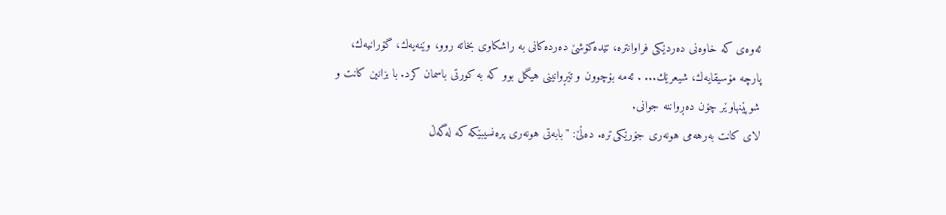ئه‌وه‌ی‌ كه‌ خاوه‌نی‌ ده‌ردێكی‌ فراوانتره‌، تێده‌كۆشێ‌ ده‌رده‌كانی‌ به‌ راشكاوی‌ بخاته‌ روو، وێنه‌یه‌ك، گۆرانیه‌ك، پارچه‌ مۆسیقایه‌ك، شیعرێك... . ئه‌مه‌ بۆچوون و تێڕوانینی‌ هیگل بوو كه‌ به‌ كورتی‌ باسمان كرد. با بزانین كانت و شوپێنهاوێر چۆن ده‌ڕواننه‌ جوانی‌.
لای‌ كانت به‌رهه‌می‌ هونه‌ری‌ جۆرێكی‌تره‌. ده‌ڵێ‌: "بابه‌تی‌ هونه‌ری‌ پره‌نسیبێكه‌ كه‌ له‌گه‌ڵ‌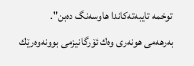توخمه‌ تایبه‌ته‌كاندا هاوسه‌نگ ده‌بن".
به‌رهه‌می‌ هونه‌ری‌ وه‌ك ئۆرگانیزمی‌ بوونه‌وه‌رێك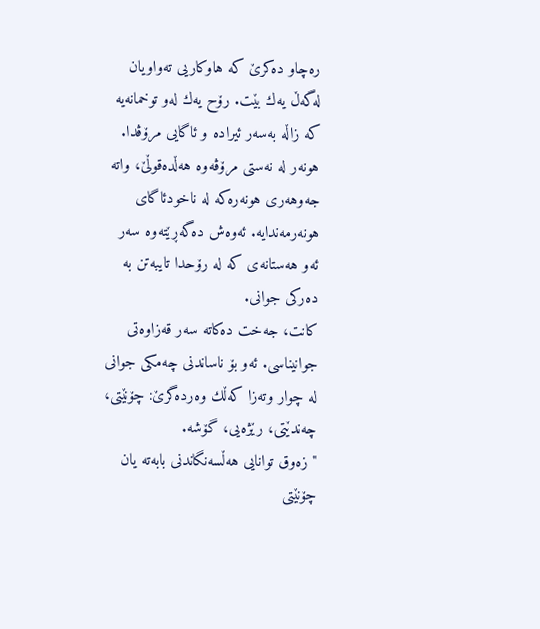ره‌چاو ده‌كرێ‌ كه‌ هاوكاریی‌ ته‌واویان له‌گه‌ڵ‌ یه‌ك بێت. رۆح یه‌ك له‌و توخمانه‌یه‌ كه‌ زاڵه‌ به‌سه‌ر ئیراده‌ و ئاگایی‌ مرۆڤدا. هونه‌ر له‌ نه‌ستی‌ مرۆڤه‌وه‌ هه‌ڵده‌قوڵێ‌، واته‌ جه‌وهه‌ری‌ هونه‌ره‌كه‌ له‌ ناخودئاگای‌ هونه‌رمه‌ندایه‌. ئه‌وه‌ش ده‌گه‌ڕێته‌وه‌ سه‌ر ئه‌و هه‌ستانه‌ی‌ كه‌ له‌ رۆحدا تایبه‌تن به‌ ده‌ركی‌ جوانی‌.
كانت، جه‌خت ده‌كاته‌ سه‌ر قه‌زاوه‌تی‌ جوانیناسی‌. ئه‌و بۆ ناساندنی‌ چه‌مكی‌ جوانی‌ له‌ چوار وته‌زا كه‌ڵك وه‌رده‌گرێ‌: چۆنێتی‌، چه‌ندێتی‌، رێژه‌یی‌، گۆشه‌.
"زه‌وق توانایی‌ هه‌ڵسه‌نگاندنی‌ بابه‌ته‌ یان چۆنێتی‌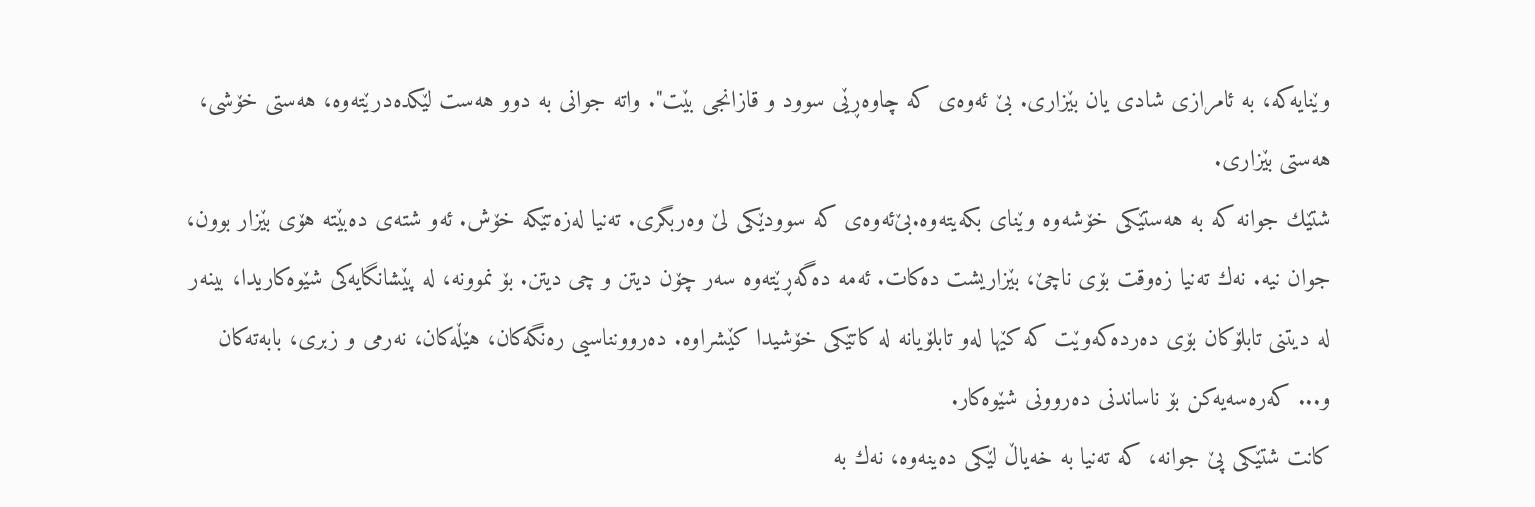وێنایه‌كه‌، به‌ ئامرازی‌ شادی‌ یان بێزاری‌. بێ‌ ئه‌وه‌ی‌ كه‌ چاوه‌ڕێی‌ سوود و قازانجی‌ بێت". واته‌ جوانی‌ به‌ دوو هه‌ست لێكده‌درێته‌وه‌، هه‌ستی‌ خۆشی‌، هه‌ستی‌ بێزاری‌.
شتێك جوانه‌ كه‌ به‌ هه‌ستێكی‌ خۆشه‌وه‌ وێنای‌ بكه‌یته‌وه‌.بێ‌ئه‌وه‌ی‌ كه‌ سوودێكی‌ لێ‌ وه‌ربگری‌. ته‌نیا له‌زه‌تێكه‌ خۆش. ئه‌و شته‌ی‌ ده‌بێته‌ هۆی‌ بێزار بوون، جوان نیه‌. نه‌ك ته‌نیا زه‌وقت بۆی‌ ناچێ‌، بێزاریشت ده‌كات. ئه‌مه‌ ده‌گه‌ڕێته‌وه‌ سه‌ر چۆن دیتن و چی‌ دیتن. بۆ نموونه‌، له‌ پێشانگایه‌كی‌ شێوه‌كاریدا، بینه‌ر له‌ دیتنی‌ تابلۆكان بۆی‌ ده‌رده‌كه‌وێت كه‌ كێها له‌و تابلۆیانه‌ له‌ كاتێكی‌ خۆشیدا كێشراوه‌. ده‌روونناسیی‌ ره‌نگه‌كان، هێڵه‌كان، نه‌رمی‌ و زبری‌، بابه‌ته‌كان و... كه‌ره‌سه‌یه‌كن بۆ ناساندنی‌ ده‌روونی‌ شێوه‌كار.
كانت شتێكی‌ پێ‌ جوانه‌، كه‌ ته‌نیا به‌ خه‌یاڵ‌ لێكی‌ ده‌ینه‌وه‌، نه‌ك به‌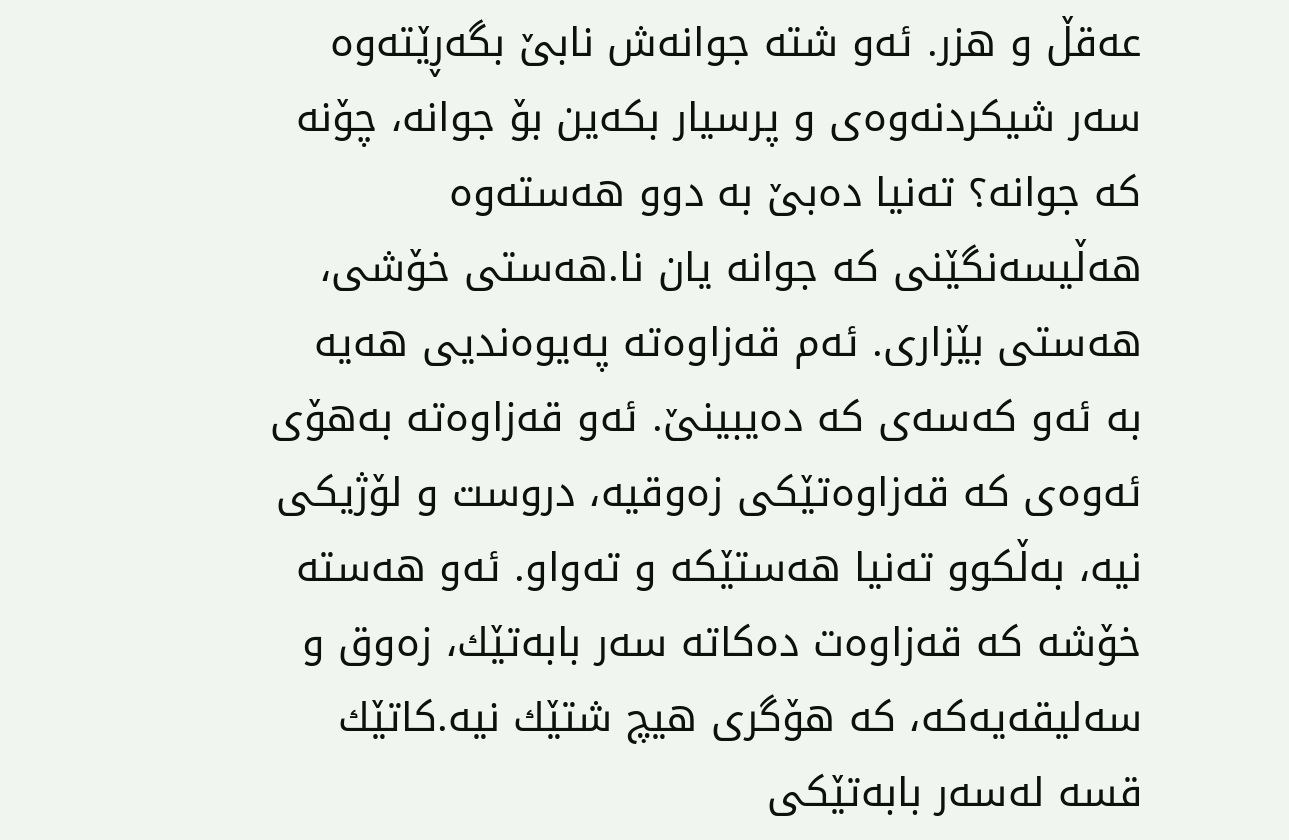عه‌قڵ‌ و هزر. ئه‌و شته‌ جوانه‌ش نابێ‌ بگه‌ڕێته‌وه‌ سه‌ر شیكردنه‌وه‌ی‌ و پرسیار بكه‌ین بۆ جوانه‌، چۆنه‌ كه‌ جوانه‌؟ ته‌نیا ده‌بێ‌ به‌ دوو هه‌سته‌وه‌ هه‌ڵیسه‌نگێنی‌ كه‌ جوانه‌ یان نا.هه‌ستی‌ خۆشی‌، هه‌ستی‌ بێزاری‌. ئه‌م قه‌زاوه‌ته‌ په‌یوه‌ندیی‌ هه‌یه‌ به‌ ئه‌و كه‌سه‌ی‌ كه‌ ده‌یبینێ‌. ئه‌و قه‌زاوه‌ته‌ به‌هۆی‌ ئه‌وه‌ی‌ كه‌ قه‌زاوه‌تێكی‌ زه‌وقیه‌، دروست و لۆژیكی‌ نیه‌، به‌ڵكوو ته‌نیا هه‌ستێكه‌ و ته‌واو. ئه‌و هه‌سته‌ خۆشه‌ كه‌ قه‌زاوه‌ت ده‌كاته‌ سه‌ر بابه‌تێك، زه‌وق و سه‌لیقه‌یه‌كه‌، كه‌ هۆگری‌ هیچ شتێك نیه‌.كاتێك قسه‌ له‌سه‌ر بابه‌تێكی‌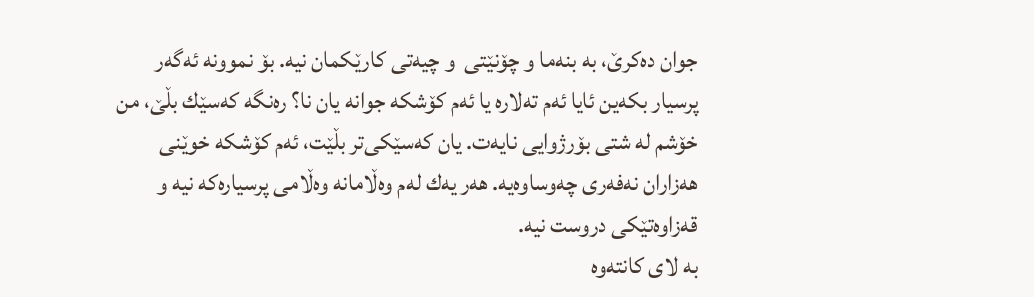جوان ده‌كرێ‌، به‌ بنه‌ما و چۆنێتی‌  و چیه‌تی‌ كارێكمان نیه‌. بۆ نموونه‌ ئه‌گه‌ر پرسیار بكه‌ین ئایا ئه‌م ته‌لاره‌ یا ئه‌م كۆشكه‌ جوانه‌ یان نا؟ ره‌نگه‌ كه‌سێك بڵێ‌، من خۆشم له‌ شتی‌ بۆرژوایی‌ نایه‌ت. یان كه‌سێكی‌تر بڵێت، ئه‌م كۆشكه‌ خوێنی‌ هه‌زاران نه‌فه‌ری‌ چه‌وساوه‌یه‌. هه‌ر یه‌ك له‌م وه‌ڵامانه‌ وه‌ڵامی‌ پرسیاره‌كه‌ نیه‌ و قه‌زاوه‌تێكی‌ دروست نیه‌.
به‌ لای‌ كانته‌وه‌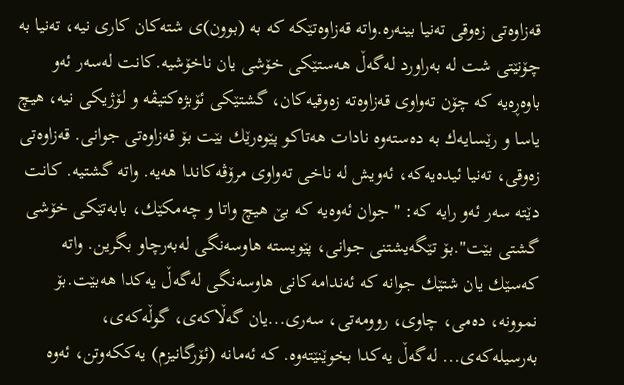قه‌زاوه‌تی‌ زه‌وقی‌ ته‌نیا بینه‌ره‌.واته‌ قه‌زاوه‌تێكه‌ كه‌ به‌ (بوون)ی‌ شته‌كان كاری‌ نیه‌، ته‌نیا به‌ چۆنێتی‌ شت له‌ به‌راورد له‌گه‌ڵ‌ هه‌ستێكی‌ خۆشی‌ یان ناخۆشیه‌.كانت له‌سه‌ر ئه‌و باوه‌ڕه‌یه‌ كه‌ چۆن ته‌واوی‌ قه‌زاوه‌ته‌ زه‌وقیه‌كان، گشتێكی‌ ئۆبژه‌كتیڤه‌ و لۆژیكی‌ نیه‌، هیچ یاسا و رێسایه‌ك به‌ ده‌سته‌وه‌ نادات هه‌تاكو پێوه‌رێك بێت بۆ قه‌زاوه‌تی‌ جوانی‌. قه‌زاوه‌تی‌ زه‌وقی‌، ته‌نیا ئیده‌یه‌كه‌، ئه‌ویش له‌ ناخی‌ ته‌واوی‌ مرۆڤه‌كاندا هه‌یه‌. واته‌ گشتیه‌. كانت دێته‌ سه‌ر ئه‌و رایه‌ كه‌: "جوان ئه‌وه‌یه‌ كه‌ بێ‌ هیچ واتا و چه‌مكێك، بابه‌تێكی‌ خۆشی‌ گشتی‌ بێت".بۆ تێگه‌یشتنی‌ جوانی‌، پێویسته‌ هاوسه‌نگی‌ له‌به‌رچاو بگرین. واته‌ كه‌سێك یان شتێك جوانه‌ كه‌ ئه‌ندامه‌كانی‌ هاوسه‌نگی‌ له‌گه‌ڵ‌ یه‌كدا هه‌بێت.بۆ نموونه‌، ده‌می‌، چاوی‌، روومه‌تی‌، سه‌ری‌...یان گه‌ڵاكه‌ی‌، گوڵه‌كه‌ی‌، به‌رسیله‌كه‌ی‌... له‌گه‌ڵ‌ یه‌كدا بخوێنێته‌وه‌. كه‌ ئه‌مانه‌ (ئۆرگانیزم) یه‌ككه‌وتن، ئه‌وه‌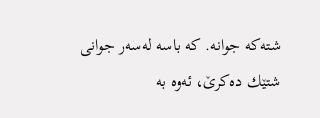شته‌كه‌ جوانه‌. كه‌ باسه‌ له‌سه‌ر جوانی‌ شتێك ده‌كرێ‌، ئه‌وه‌ به‌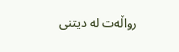رواڵه‌ت له‌ دیتنی‌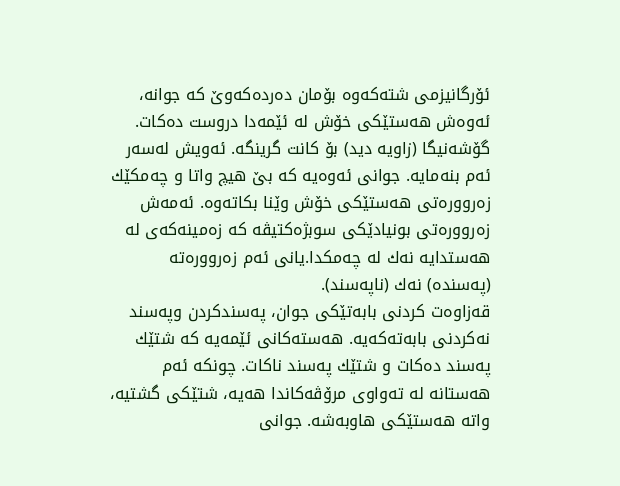ئۆرگانیزمی‌ شته‌كه‌وه‌ بۆمان ده‌رده‌كه‌وێ‌ كه‌ جوانه‌، ئه‌وه‌ش هه‌ستێكی‌ خۆش له‌ ئێمه‌دا دروست ده‌كات.
گۆشه‌نیگا (زاویه‌ دید) بۆ كانت گرینگه‌. ئه‌ویش له‌سه‌ر ئه‌م بنه‌مایه‌. جوانی‌ ئه‌وه‌یه‌ كه‌ بێ‌ هیچ واتا و چه‌مكێك زه‌رووره‌تی‌ هه‌ستێكی‌ خۆش وێنا بكاته‌وه‌. ئه‌مه‌ش زه‌رووره‌تی‌ بونیادێكی‌ سوبژه‌كتیڤه‌ كه‌ زه‌مینه‌كه‌ی‌ له‌ هه‌ستدایه‌ نه‌ك له‌ چه‌مكدا.یانی‌ ئه‌م زه‌رووره‌ته‌ (په‌سنده‌) نه‌ك (ناپه‌سند).
قه‌زاوه‌ت كردنی‌ بابه‌تێكی‌ جوان، په‌سندكردن وپه‌سند نه‌كردنی‌ بابه‌ته‌كه‌یه‌. هه‌سته‌كانی‌ ئێمه‌یه‌ كه‌ شتێك په‌سند ده‌كات و شتێك په‌سند ناكات. چونكه‌ ئه‌م هه‌ستانه‌ له‌ ته‌واوی‌ مرۆڤه‌كاندا هه‌یه‌، شتێكی‌ گشتیه‌، واته‌ هه‌ستێكی‌ هاوبه‌شه‌. جوانی‌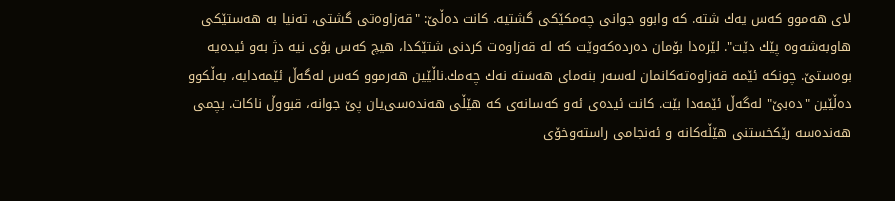لای‌ هه‌موو كه‌س یه‌ك شته‌. كه‌ وابوو جوانی‌ چه‌مكێكی‌ گشتیه‌. كانت ده‌ڵێ‌: "قه‌زاوه‌تی‌ گشتی‌، ته‌نیا به‌ هه‌ستێكی‌ هاوبه‌شه‌وه‌ پێك دێت". لێره‌دا بۆمان ده‌رده‌كه‌وێت كه‌ له‌ قه‌زاوه‌ت كردنی‌ شتێكدا، هیچ كه‌س بۆی‌ نیه‌ دژ به‌و ئیده‌یه‌ بوه‌ستێ‌. چونكه‌ ئێمه‌ قه‌زاوه‌ته‌كانمان له‌سه‌ر بنه‌مای‌ هه‌سته‌ نه‌ك چه‌مك.ناڵێین هه‌رموو كه‌س له‌گه‌ڵ‌ ئێمه‌دایه‌، به‌ڵكوو ده‌ڵێین "ده‌بێ‌" له‌گه‌ڵ‌ ئێمه‌دا بێت. كانت ئیده‌ی‌ ئه‌و كه‌سانه‌ی‌ كه‌ هێڵی‌ هه‌نده‌سی‌یان پێ‌ جوانه‌، قبووڵ‌ ناكات. بچمی‌ هه‌نده‌سه‌ رێكخستنی‌ هێڵه‌كانه‌ و ئه‌نجامی‌ راسته‌وخۆی‌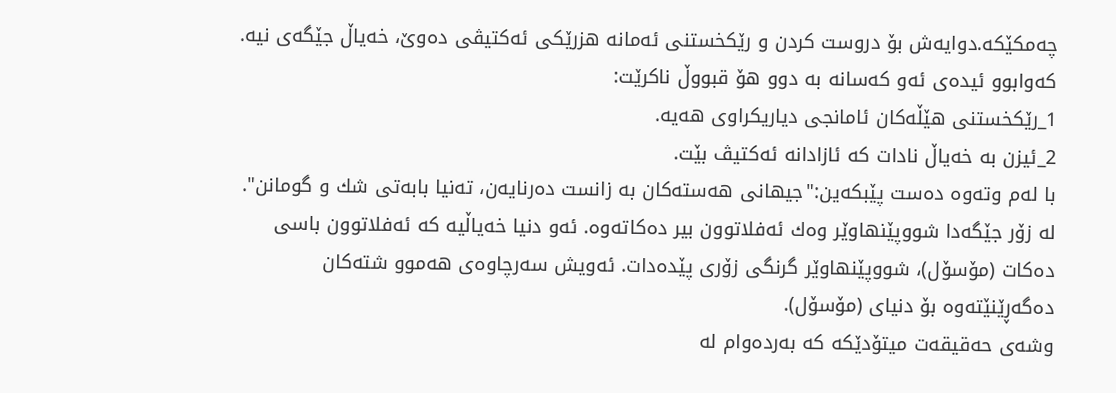چه‌مكێكه‌.دوایه‌ش بۆ دروست كردن و رێكخستنی‌ ئه‌مانه‌ هزرێكی‌ ئه‌كتیڤی‌ ده‌وێ‌، خه‌یاڵ‌ جێگه‌ی‌ نیه‌. كه‌وابوو ئیده‌ی‌ ئه‌و كه‌سانه‌ به‌ دوو هۆ قبووڵ‌ ناكرێت:
1_رێكخستنی‌ هێڵه‌كان ئامانجی‌ دیاریكراوی‌ هه‌یه‌.
2_ئیزن به‌ خه‌یاڵ‌ نادات كه‌ ئازادانه‌ ئه‌كتیڤ بێت.
با له‌م وته‌وه‌ ده‌ست پێبكه‌ین:"جیهانی‌ هه‌سته‌كان به‌ زانست ده‌رنایه‌ن، ته‌نیا بابه‌تی‌ شك و گومانن". له‌ زۆر جێگه‌دا شووپێنهاوێر وه‌ك ئه‌فلاتوون بیر ده‌كاته‌وه‌. ئه‌و دنیا خه‌یاڵیه‌ كه‌ ئه‌فلاتوون باسی‌ ده‌كات (مۆسۆل)، شووپێنهاوێر گرنگی‌ زۆری‌ پێده‌دات. ئه‌ویش سه‌رچاوه‌ی‌ هه‌موو شته‌كان ده‌گه‌ڕێنێته‌وه‌ بۆ دنیای‌ (مۆسۆل).
وشه‌ی‌ حه‌قیقه‌ت میتۆدێكه‌ كه‌ به‌رده‌وام له‌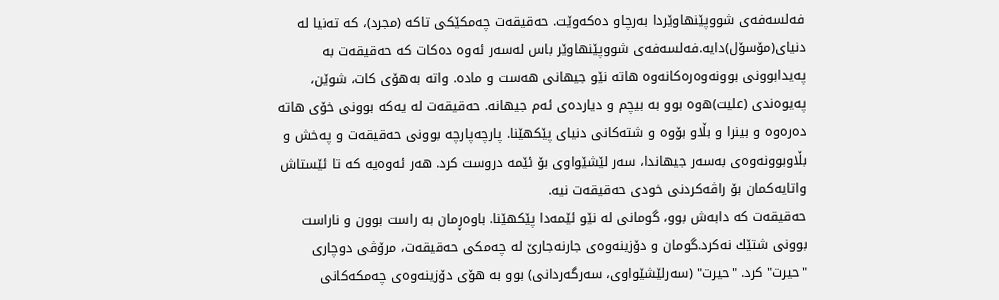فه‌لسه‌فه‌ی‌ شووپێنهاوێردا به‌رچاو ده‌كه‌وێت. حه‌قیقه‌ت چه‌مكێكی‌ تاكه‌ (مجرد)، كه‌ ته‌نیا له‌ دنیای‌(مۆسۆل)دایه‌.فه‌لسه‌فه‌ی‌ شووپێنهاوێر باس له‌سه‌ر ئه‌وه‌ ده‌كات كه‌ حه‌قیقه‌ت به‌ په‌یدابوونی‌ بوونه‌وه‌ره‌كانه‌وه‌ هاته‌ نێو جیهانی‌ هه‌ست و ماده‌. واته‌ به‌هۆی‌ كات، شوێن، په‌یوه‌ندی‌ (علیت)ه‌وه‌ بوو به‌ بیچم و دیارده‌ی‌ ئه‌م جیهانه‌. حه‌قیقه‌ت له‌ یه‌كه‌ بوونی‌ خۆی‌ هاته‌ ده‌ره‌وه‌ و بینرا و بڵاو بۆوه‌ و شته‌كانی‌ دنیای‌ پێكهێنا. پارچه‌پارچه‌ بوونی‌ حه‌قیقه‌ت و په‌خش و بڵاوبوونه‌وه‌ی‌ به‌سه‌ر جیهاندا، سه‌ر لێشێواوی‌ بۆ ئێمه‌ دروست كرد. هه‌ر ئه‌وه‌یه‌ كه‌ تا ئێستاش واتایه‌كمان بۆ راڤه‌كردنی‌ خودی‌ حه‌قیقه‌ت نیه‌.
حه‌قیقه‌ت كه‌ دابه‌ش بوو، گومانی‌ له‌ نێو ئێمه‌دا پێكهێنا. باوه‌ڕمان به‌ راست بوون و ناراست بوونی‌ شتێك نه‌كرد.گومان و دۆزینه‌وه‌ی‌ جارنه‌جارێ‌ له‌ چه‌مكی‌ حه‌قیقه‌ت، مرۆڤی‌ دوچاری‌ "حیرت" كرد. "حیرت" (سه‌رلێشێواوی‌، سه‌رگه‌ردانی‌) بوو به‌ هۆی‌ دۆزینه‌وه‌ی‌ چه‌مكه‌كانی‌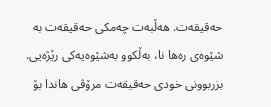حه‌قیقه‌ت. هه‌ڵبه‌ت چه‌مكی‌ حه‌قیقه‌ت به‌ شێوه‌ی‌ ره‌ها نا، به‌ڵكوو به‌شێوه‌یه‌كی‌ رێژه‌یی‌.
بزربوونی‌ خودی‌ حه‌قیقه‌ت مرۆڤی‌ هاندا بۆ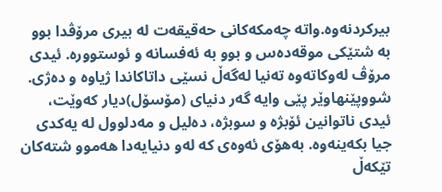بیركردنه‌وه‌.واته‌ چه‌مكه‌كانی‌ حه‌قیقه‌ت له‌ بیری‌ مرۆڤدا بوو به‌ شتێكی‌ موقه‌ده‌س و بوو به‌ ئه‌فسانه‌ و ئوستووره‌. ئیدی‌ مرۆڤ له‌وكاته‌وه‌ ته‌نیا له‌گه‌ڵ‌ نسێی‌ داتاكاندا ژیاوه‌ و ده‌ژی‌. شووپێنهاوێر پێی‌ وایه‌ گه‌ر دنیای‌ (مۆسۆل)دیار كه‌وێت، ئیدی‌ ناتوانین ئۆبژه‌ و سوبژه‌، ده‌لیل و مه‌دلوول له‌ یه‌كدی‌ جیا بكه‌ینه‌وه‌. به‌هۆی‌ ئه‌وه‌ی‌ كه‌ له‌و دنیایه‌دا هه‌موو شته‌كان تێكه‌ڵ‌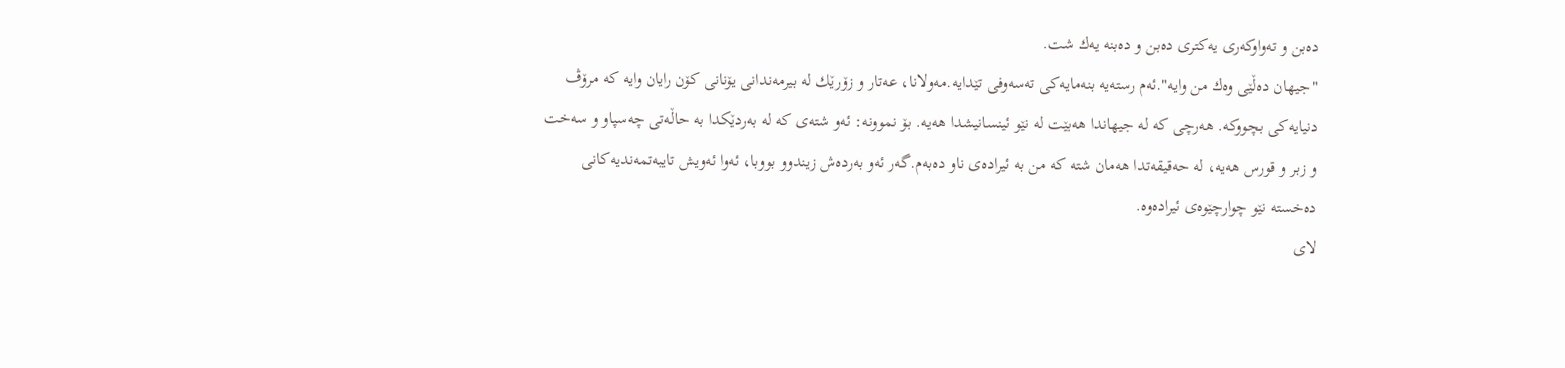ده‌بن و ته‌واوكه‌ری‌ یه‌كتری‌ ده‌بن و ده‌بنه‌ یه‌ك شت.
"جیهان ده‌ڵێی‌ وه‌ك من وایه‌".ئه‌م رسته‌یه‌ بنه‌مایه‌كی‌ ته‌سه‌وفی‌ تێدایه‌.مه‌ولانا، عه‌تار و زۆرێك له‌ بیرمه‌ندانی‌ یۆنانی‌ كۆن رایان وایه‌ كه‌ مرۆڤ دنیایه‌كی‌ بچووكه‌. هه‌رچی‌ كه‌ له‌ جیهاندا هه‌بێت له‌ نێو ئینسانیشدا هه‌یه‌. بۆ نموونه‌: ئه‌و شته‌ی‌ كه‌ له‌ به‌ردێكدا به‌ حاڵه‌تی‌ چه‌سپاو و سه‌خت و زبر و قورس هه‌یه‌، له‌ حه‌قیقه‌تدا هه‌مان شته‌ كه‌ من به‌ ئیراده‌ی‌ ناو ده‌به‌م.گه‌ر ئه‌و به‌رده‌ش زیندوو بووبا، ئه‌وا ئه‌ویش تایبه‌تمه‌ندیه‌كانی‌ ده‌خسته‌ نێو چوارچێوه‌ی‌ ئیراده‌وه‌.
لای‌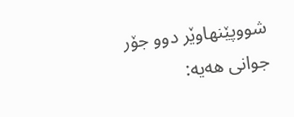شووپێنهاوێر دوو جۆر جوانی‌ هه‌یه‌: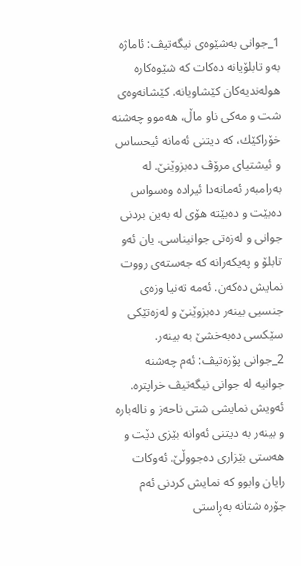1_جوانی‌ به‌شێوه‌ی‌ نیگه‌تیڤ: ئاماژه‌ به‌و تابلۆیانه‌ ده‌كات كه‌ شێوه‌كاره‌ هوله‌ندیه‌كان كێشاویانه‌. كێشانه‌وه‌ی‌ شت و مه‌كی‌ ناو ماڵ‌، هه‌موو چه‌شنه‌ خۆراكێك، كه‌ دیتنی‌ ئه‌مانه‌ ئیحساس و ئیشتیای‌ مرۆڤ ده‌بزوێنێ‌. له‌ به‌رامبه‌ر ئه‌مانه‌دا ئیراده‌ وه‌سواس ده‌بێت و ده‌بێته‌ هۆی‌ له‌ به‌ین بردنی‌ جوانی‌ و له‌زه‌تی‌ جوانیناسی‌. یان ئه‌و تابلۆ و په‌یكه‌رانه‌ كه‌ جه‌سته‌ی‌ رووت نمایش ده‌كه‌ن. ئه‌مه‌ ته‌نیا وزه‌ی‌ جنسیی‌ بینه‌ر ده‌بزوێنێ‌ و له‌زه‌تێكی‌ سێكسی‌ ده‌به‌خشێ‌ به‌ بینه‌ر.
2_جوانی‌ پۆزه‌تیڤ: ئه‌م چه‌شنه‌ جوانیه‌ له‌ جوانی‌ نیگه‌تیڤ خراپتره‌. ئه‌ویش نمایشی‌ شتی‌ ناحه‌ز و ناله‌باره‌ و بینه‌ر به‌ دیتنی‌ ئه‌وانه‌ بێزی‌ دێت و هه‌ستی‌ بێزاری‌ ده‌جووڵێ‌. ئه‌وكات رایان وابوو كه‌ نمایش كردنی‌ ئه‌م جۆره‌ شتانه‌ به‌ڕاستی‌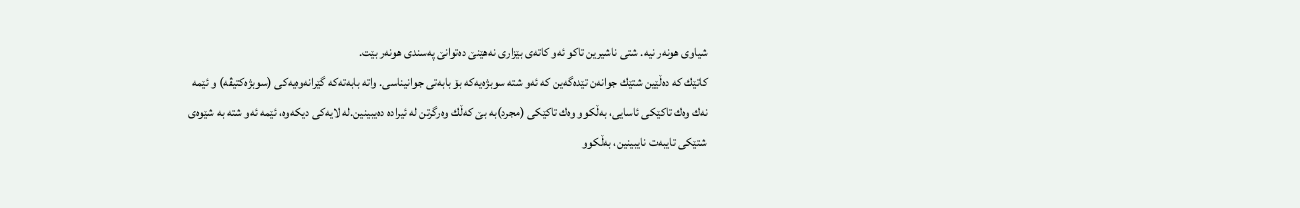شیاوی‌ هونه‌ر نیه‌. شتی‌ ناشیرین تاكو ئه‌و كاته‌ی‌ بێزاری‌ نه‌هێنێ‌ ده‌توانێ‌ په‌سندی‌ هونه‌ر بێت.
كاتێك كه‌ ده‌ڵێین شتێك جوانه‌ن تێده‌گه‌ین كه‌ ئه‌و شته‌ سوبژه‌یه‌كه‌ بۆ بابه‌تی‌ جوانیناسی‌. واته‌ بابه‌ته‌كه‌ گێرانه‌وه‌یه‌كی‌ (سوبژه‌كتیڤه‌) و ئێمه‌ نه‌ك وه‌ك تاكێكی‌ ئاسایی‌، به‌ڵكوو وه‌ك تاكێكی‌ (مجرد)به‌ بێ‌ كه‌ڵك وه‌رگرتن له‌ ئیراده‌ ده‌یبینین.له‌ لایه‌كی‌ دیكه‌وه‌، ئێمه‌ ئه‌و شته‌ به‌ شێوه‌ی‌ شتێكی‌ تایبه‌ت نایبینین، به‌ڵكوو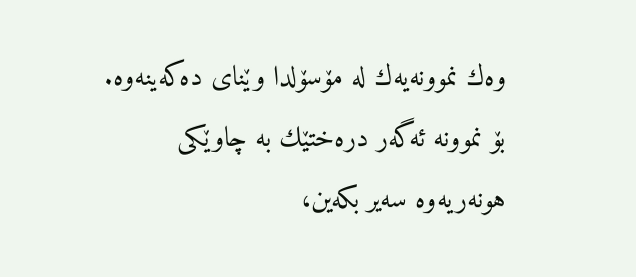وه‌ك نموونه‌یه‌ك له‌ مۆسۆلدا وێنای‌ ده‌كه‌ینه‌وه‌. بۆ نموونه‌ ئه‌گه‌ر دره‌ختێك به‌ چاوێكی‌ هونه‌ریه‌وه‌ سه‌یر بكه‌ین،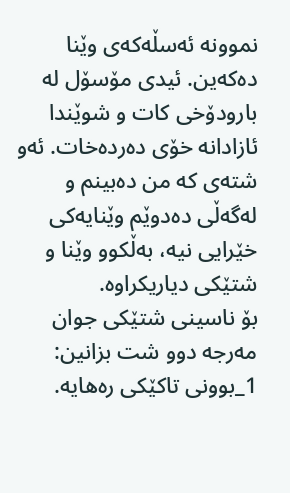نموونه‌ ئه‌سڵه‌كه‌ی‌ وێنا ده‌كه‌ین. ئیدی‌ مۆسۆل له‌ بارودۆخی‌ كات و شوێندا ئازادانه‌ خۆی‌ ده‌رده‌خات. ئه‌و شته‌ی‌ كه‌ من ده‌بینم و له‌گه‌ڵی‌ ده‌دوێم وێنایه‌كی‌ خێرایی‌ نیه‌، به‌ڵكوو وێنا و شتێكی‌ دیاریكراوه‌.
بۆ ناسینی‌ شتێكی‌ جوان مه‌رجه‌ دوو شت بزانین: 1_بوونی‌ تاكێكی‌ ره‌هایه‌.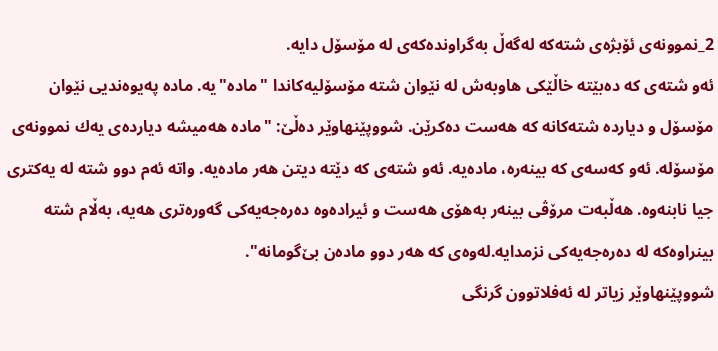2_نموونه‌ی‌ ئۆبژه‌ی‌ شته‌كه‌ له‌گه‌ڵ‌ به‌گراونده‌كه‌ی‌ له‌ مۆسۆل دایه‌.
ئه‌و شته‌ی‌ كه‌ ده‌بێته‌ خاڵێكی‌ هاوبه‌ش له‌ نێوان شته‌ مۆسۆلیه‌كاندا "ماده‌"یه‌. ماده‌ په‌یوه‌ندیی‌ نێوان مۆسۆل و دیارده‌ شته‌كانه‌ كه‌ هه‌ست ده‌كرێن. شووپێنهاوێر ده‌ڵێ‌: "ماده‌ هه‌میشه‌ دیارده‌ی‌ یه‌ك نموونه‌ی‌ مۆسۆله‌. ئه‌و كه‌سه‌ی‌ كه‌ بینه‌ره‌، ماده‌یه‌. ئه‌و شته‌ی‌ كه‌ دێته‌ دیتن هه‌ر ماده‌یه‌. واته‌ ئه‌م دوو شته‌ له‌ یه‌كتری‌ جیا نابنه‌وه‌. هه‌ڵبه‌ت مرۆڤی‌ بینه‌ر به‌هۆی‌ هه‌ست و ئیراده‌وه‌ ده‌ره‌جه‌یه‌كی‌ گه‌وره‌تری‌ هه‌یه‌، به‌ڵام شته‌ بینراوه‌كه‌ له‌ ده‌ره‌جه‌یه‌كی‌ نزمدایه‌.له‌وه‌ی‌ كه‌ هه‌ر دوو ماده‌ن بێ‌گومانه‌".
شووپێنهاوێر زیاتر له‌ ئه‌فلاتوون گرنگی‌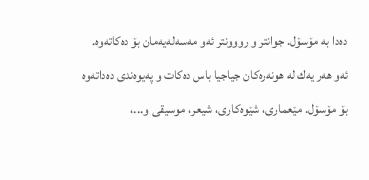ده‌دا به‌ مۆسۆل. جوانتر و رووونتر ئه‌و مه‌سه‌له‌یه‌مان بۆ ده‌كاته‌وه‌. ئه‌و هه‌ر یه‌ك له‌ هونه‌ره‌كان جیاجیا باس ده‌كات و په‌یوه‌ندی‌ ده‌داته‌وه‌ بۆ مۆسۆل. مێعماری‌، شێوه‌كاری‌، شیعر، موسیقی‌ و...،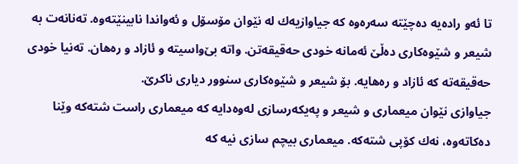تا ئه‌و راده‌یه‌ ده‌چێته‌ سه‌ره‌وه‌ كه‌ جیاوازیه‌ك له‌ نێوان مۆسۆل و ئه‌واندا نابینێته‌وه‌. ته‌نانه‌ت به‌ شیعر و شێوه‌كاری‌ ده‌ڵێ‌ ئه‌مانه‌ خودی‌ حه‌قیقه‌تن. واته‌ بێ‌واسیته‌ و ئازاد و ره‌هان. ته‌نیا خودی‌ حه‌قیقه‌ته‌ كه‌ ئازاد و ره‌هایه‌. بۆ شیعر و شێوه‌كاری‌ سنوور دیاری‌ ناكرێ‌.
جیاوازی‌ نێوان میعماری‌ و شیعر و په‌یكه‌رسازی‌ له‌وه‌دایه‌ كه‌ میعماری‌ راست شته‌كه‌ وێنا ده‌كاته‌وه‌، نه‌ك كۆپی‌ شته‌كه‌. میعماری‌ بیچم سازی‌ نیه‌ كه‌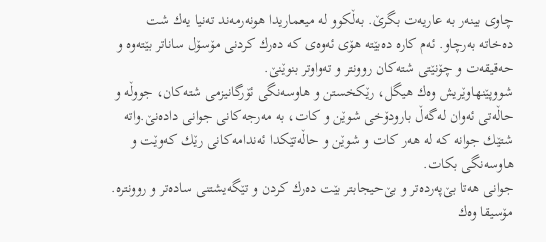چاوی‌ بینه‌ر به‌ عاریه‌ت بگرێ‌. به‌ڵكوو له‌ میعماریدا هونه‌رمه‌ند ته‌نیا یه‌ك شت ده‌خاته‌ به‌رچاو. ئه‌م كاره‌ ده‌بێته‌ هۆی‌ ئه‌وه‌ی‌ كه‌ ده‌رك كردنی‌ مۆسۆل ساناتر بێته‌وه‌ و حه‌قیقه‌ت و چۆنێتی‌ شته‌كان روونتر و ته‌واوتر بنوێنێ‌.
شووپێنهاوێریش وه‌ك هیگل، رێكخستن و هاوسه‌نگی‌ ئۆرگانیزمی‌ شته‌كان، جووڵه‌ و حاڵه‌تی‌ ئه‌وان له‌گه‌ڵ‌ بارودۆخی‌ شوێن و كات، به‌ مه‌رجه‌كانی‌ جوانی‌ داده‌نێ‌.واته‌ شتێك جوانه‌ كه‌ له‌ هه‌ر كات و شوێن و حاڵه‌تێكدا ئه‌ندامه‌كانی‌ رێك كه‌وێت و هاوسه‌نگی‌ بكات.
جوانی‌ هه‌تا بێ‌په‌رده‌تر و بێ‌حیجابتر بێت ده‌رك كردن و تێگه‌یشتنی‌ ساده‌تر و روونتره‌. مۆسیقا وه‌ك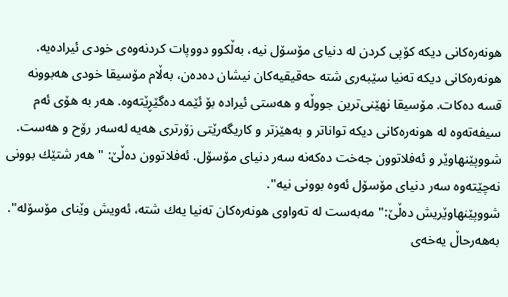هونه‌ره‌كانی‌ دیكه‌ كۆپی‌ كردن له‌ دنیای‌ مۆسۆل نیه‌، به‌ڵكوو دووپات كردنه‌وه‌ی‌ خودی‌ ئیراده‌یه‌. هونه‌ره‌كانی‌ دیكه‌ ته‌نیا سێبه‌ری‌ شته‌ حه‌قیقیه‌كان نیشان ده‌ده‌ن، به‌ڵام مۆسیقا خودی‌ هه‌بوونه‌ قسه‌ ده‌كات. مۆسیقا نهێنی‌ترین جووڵه‌ و هه‌ستی‌ ئیراده‌ بۆ ئێمه‌ ده‌گێڕێته‌وه‌. هه‌ر به‌ هۆی‌ ئه‌م سیفه‌ته‌وه‌ له‌ هونه‌ره‌كانی‌ دیكه‌ تواناتر و به‌هێزتر و كاریگه‌رێتی‌ زۆرتری‌ هه‌یه‌ له‌سه‌ر رۆح و هه‌ست.
شووپێنهاوێر و ئه‌فلاتوون جه‌خت ده‌كه‌نه‌ سه‌ر دنیای‌ مۆسۆل. ئه‌فلاتوون ده‌ڵێ‌: "هه‌ر شتێك بوونی‌ نه‌چێته‌وه‌ سه‌ر دنیای‌ مۆسۆل ئه‌وه‌ بوونی‌ نیه‌".
شووپێنهاوێریش ده‌ڵێ‌:"مه‌به‌ست له‌ ته‌واوی‌ هونه‌ره‌كان ته‌نیا یه‌ك شته‌، ئه‌ویش وێنای‌ مۆسۆله‌".
به‌هه‌رحاڵ‌ یه‌خه‌ی‌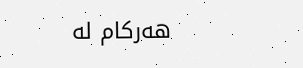هه‌ركام له‌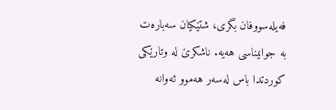فه‌یله‌سووفان بگری‌، شتێكیان سه‌باره‌ت به‌ جوانیناسی‌ هه‌یه‌. ناشكرێ‌ له‌ وتارێكی‌ كوردتدا باس له‌سه‌ر هه‌موو ئه‌وانه‌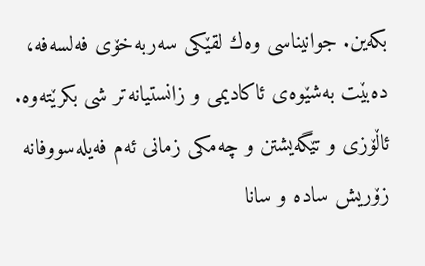بكه‌ین. جوانیناسی‌ وه‌ك لقێكی‌ سه‌ربه‌خۆی‌ فه‌لسه‌فه‌، ده‌بێت به‌شێوه‌ی‌ ئاكادیمی‌ و زانستیانه‌تر شی‌ بكرێته‌وه‌. ئاڵۆزی‌ و تێگه‌یشتن و چه‌مكی‌ زمانی‌ ئه‌م فه‌یله‌سووفانه‌ زۆریش ساده‌ و سانا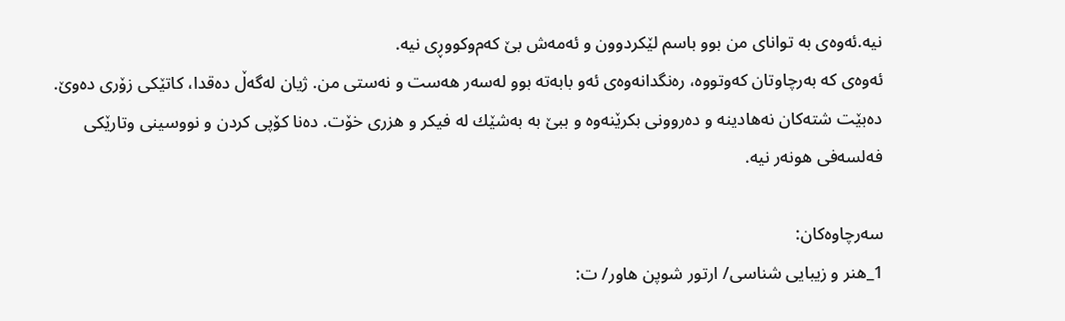نیه‌.ئه‌وه‌ی‌ به‌ توانای‌ من بوو باسم لێكردوون و ئه‌مه‌ش بێ‌ كه‌م‌وكووڕی‌ نیه‌.
ئه‌وه‌ی‌ كه‌ به‌رچاوتان كه‌وتووه‌، ره‌نگدانه‌وه‌ی‌ ئه‌و بابه‌ته‌ بوو له‌سه‌ر هه‌ست و نه‌ستی‌ من. ژیان له‌گه‌ڵ‌ ده‌قدا، كاتێكی‌ زۆری‌ ده‌وێ‌. ده‌بێت شته‌كان نه‌هادینه‌ و ده‌روونی‌ بكرێنه‌وه‌ و ببێ‌ به‌ به‌شێك له‌ فیكر و هزری‌ خۆت. ده‌نا كۆپی‌ كردن و نووسینی‌ وتارێكی‌ فه‌لسه‌فی‌ هونه‌ر نیه‌.

سه‌رچاوه‌كان:
1_هنر و زیبایی‌ شناسی‌/ ارتور شوپن هاور/ ت: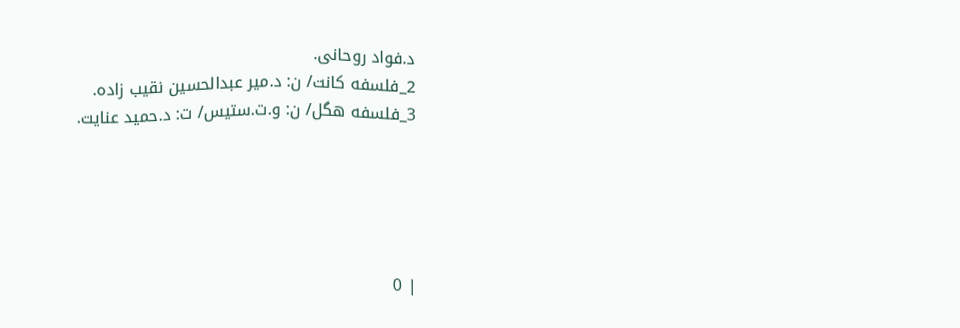د.فواد روحانی‌.
2_فلسفه‌ كانت/ ن: د.میر عبدالحسین نقیب زاده‌.
3_فلسفه‌ هگل/ ن: و.ت.ستیس/ ت: د.حمید عنایت.





| 0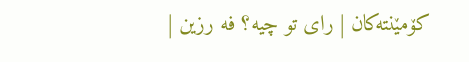کۆمێنته‌کان | رای تو چیه؟ فه رزین |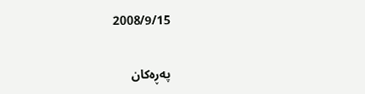2008/9/15


په‌ڕه‌کان‌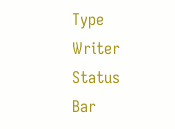Type Writer Status Bar